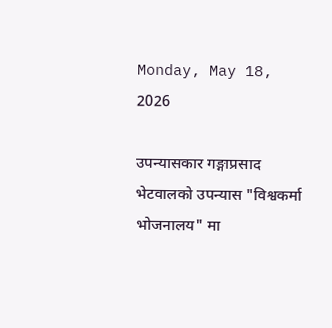Monday, May 18, 2026

उपन्यासकार गङ्गाप्रसाद भेटवालको उपन्यास "विश्वकर्मा भोजनालय" मा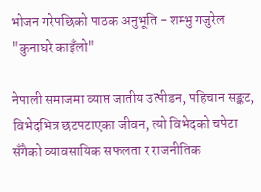भोजन गरेपछिको पाठक अनुभूति - शम्भु गजुरेल "कुनाघरे काइँलो"

नेपाली समाजमा व्याप्त जातीय उत्पीडन, पहिचान सङ्कट, विभेदभित्र छटपटाएका जीवन, त्यो विभेदको चपेटा सँगैको व्यावसायिक सफलता र राजनीतिक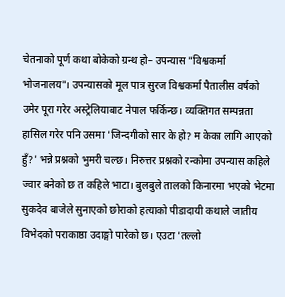चेतनाको पूर्ण कथा बोकेको ग्रन्थ हो– उपन्यास "विश्वकर्मा भोजनालय"। उपन्यासको मूल पात्र सुरज विश्वकर्मा पैतालीस वर्षको उमेर पूरा गरेर अस्ट्रेलियाबाट नेपाल फर्किन्छ। व्यक्तिगत सम्पन्नता हासिल गरेर पनि उसमा 'जिन्दगीको सार के हो? म केका लागि आएको हुँ?' भन्ने प्रश्नको भुमरी चल्छ। निरुत्तर प्रश्नको रन्कोमा उपन्यास कहिले ज्वार बनेको छ त कहिले भाटा। बुलबुले तालको किनारमा भएको भेटमा सुकदेव बाजेले सुनाएको छोराको हत्याको पीडादायी कथाले जातीय विभेदको पराकाष्ठा उदाङ्गो पारेको छ। एउटा 'तल्लो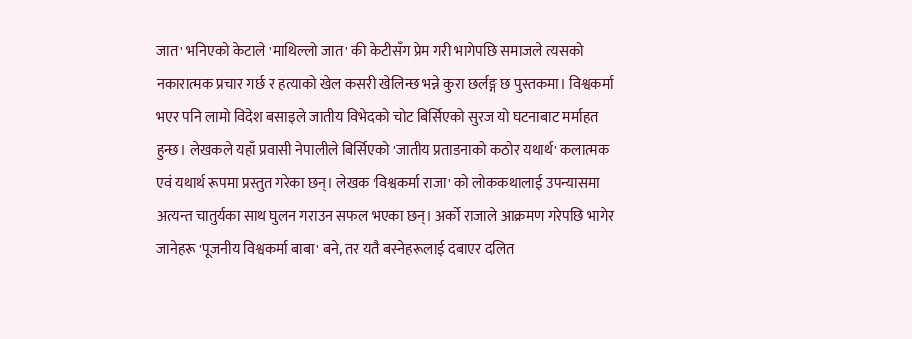जात' भनिएको केटाले 'माथिल्लो जात' की केटीसँग प्रेम गरी भागेपछि समाजले त्यसको नकारात्मक प्रचार गर्छ र हत्याको खेल कसरी खेलिन्छ भन्ने कुरा छर्लङ्ग छ पुस्तकमा। विश्वकर्मा भएर पनि लामो विदेश बसाइले जातीय विभेदको चोट बिर्सिएको सुरज यो घटनाबाट मर्माहत हुन्छ। लेखकले यहाँ प्रवासी नेपालीले बिर्सिएको 'जातीय प्रताडनाको कठोर यथार्थ' कलात्मक एवं यथार्थ रूपमा प्रस्तुत गरेका छन्। लेखक 'विश्वकर्मा राजा' को लोककथालाई उपन्यासमा अत्यन्त चातुर्यका साथ घुलन गराउन सफल भएका छन्। अर्को राजाले आक्रमण गरेपछि भागेर जानेहरू 'पूजनीय विश्वकर्मा बाबा' बने, तर यतै बस्नेहरूलाई दबाएर दलित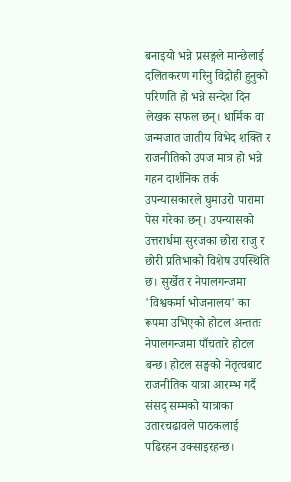बनाइयो भन्ने प्रसङ्गले मान्छेलाई दलितकरण गरिनु विद्रोही हुनुको परिणति हो भन्ने सन्देश दिन लेखक सफल छन्। धार्मिक वा जन्मजात जातीय विभेद शक्ति र राजनीतिको उपज मात्र हो भन्ने गहन दार्शनिक तर्क उपन्यासकारले घुमाउरो पारामा पेस गरेका छन्। उपन्यासको उत्तरार्धमा सुरजका छोरा राजु र छोरी प्रतिभाको विशेष उपस्थिति छ। सुर्खेत र नेपालगन्जमा 'विश्वकर्मा भोजनालय' का रूपमा उभिएको होटल अन्ततः नेपालगन्जमा पाँचतारे होटल बन्छ। होटल सङ्घको नेतृत्वबाट राजनीतिक यात्रा आरम्भ गर्दै संसद् सम्मको यात्राका उतारचढावले पाठकलाई पढिरहन उक्साइरहन्छ।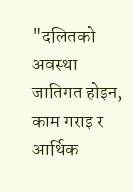"दलितको अवस्था जातिगत होइन, काम गराइ र आर्थिक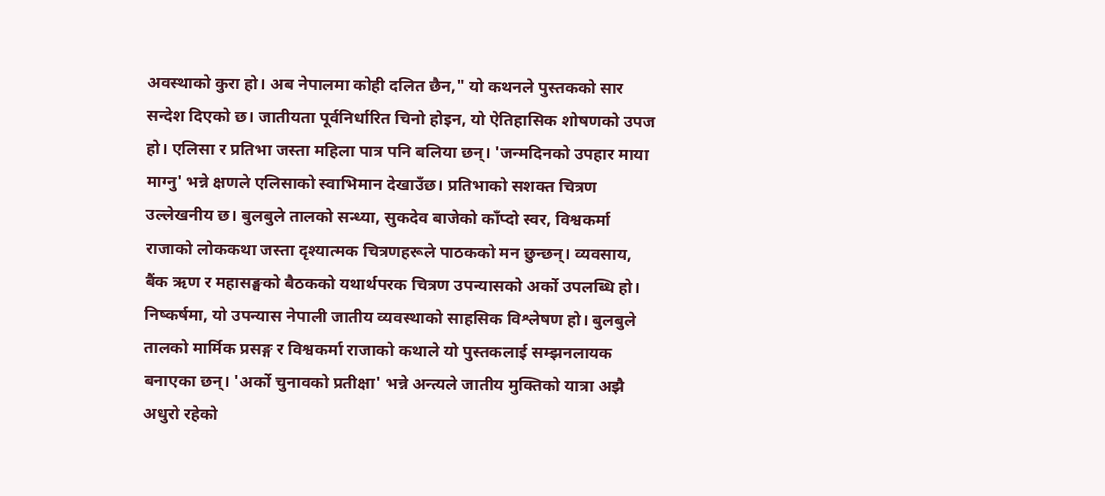अवस्थाको कुरा हो। अब नेपालमा कोही दलित छैन," यो कथनले पुस्तकको सार सन्देश दिएको छ। जातीयता पूर्वनिर्धारित चिनो होइन, यो ऐतिहासिक शोषणको उपज हो। एलिसा र प्रतिभा जस्ता महिला पात्र पनि बलिया छन्। 'जन्मदिनको उपहार माया माग्नु' भन्ने क्षणले एलिसाको स्वाभिमान देखाउँछ। प्रतिभाको सशक्त चित्रण उल्लेखनीय छ। बुलबुले तालको सन्ध्या, सुकदेव बाजेको काँप्दो स्वर, विश्वकर्मा राजाको लोककथा जस्ता दृश्यात्मक चित्रणहरूले पाठकको मन छुन्छन्। व्यवसाय, बैंक ऋण र महासङ्घको बैठकको यथार्थपरक चित्रण उपन्यासको अर्को उपलब्धि हो। निष्कर्षमा, यो उपन्यास नेपाली जातीय व्यवस्थाको साहसिक विश्लेषण हो। बुलबुले तालको मार्मिक प्रसङ्ग र विश्वकर्मा राजाको कथाले यो पुस्तकलाई सम्झनलायक बनाएका छन्। 'अर्को चुनावको प्रतीक्षा' भन्ने अन्त्यले जातीय मुक्तिको यात्रा अझै अधुरो रहेको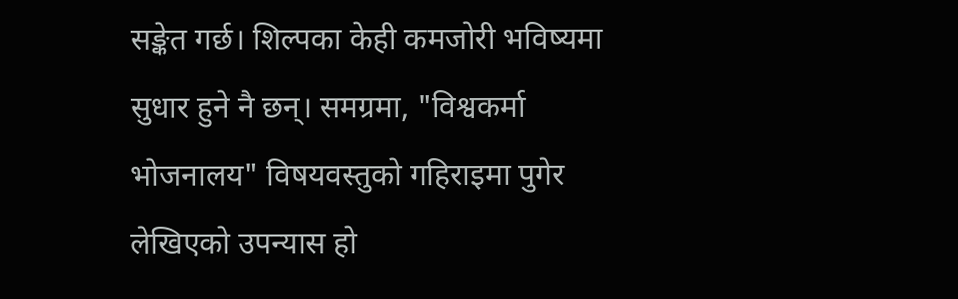सङ्केत गर्छ। शिल्पका केही कमजोरी भविष्यमा सुधार हुने नै छन्। समग्रमा, "विश्वकर्मा भोजनालय" विषयवस्तुको गहिराइमा पुगेर लेखिएको उपन्यास हो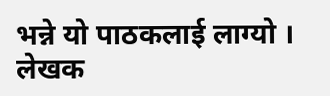भन्ने यो पाठकलाई लाग्यो । लेखक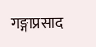गङ्गाप्रसाद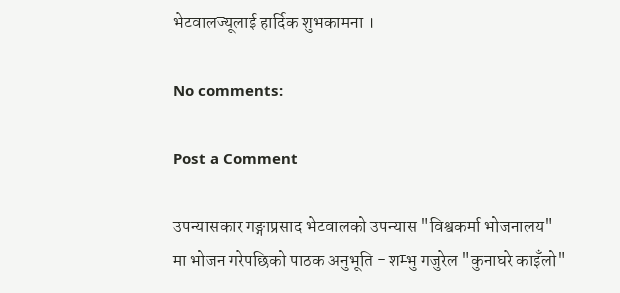भेटवालज्यूलाई हार्दिक शुभकामना ।

No comments:

Post a Comment

उपन्यासकार गङ्गाप्रसाद भेटवालको उपन्यास "विश्वकर्मा भोजनालय" मा भोजन गरेपछिको पाठक अनुभूति - शम्भु गजुरेल "कुनाघरे काइँलो"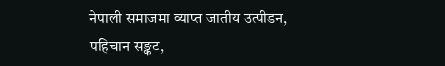नेपाली समाजमा व्याप्त जातीय उत्पीडन, पहिचान सङ्कट,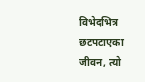विभेदभित्र छटपटाएका जीवन, त्यो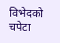विभेदको चपेटा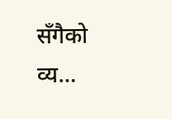सँगैको व्य...